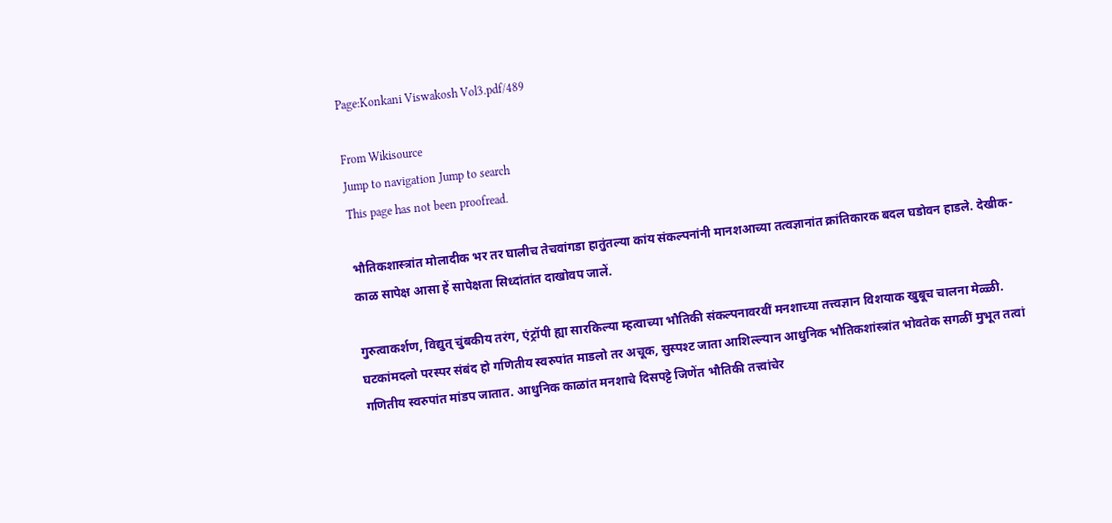Page:Konkani Viswakosh Vol3.pdf/489

From Wikisource
Jump to navigation Jump to search
This page has not been proofread.

भौतिकशास्त्रांत मोलादीक भर तर घालीच तेचवांगडा हातुंतल्या कांय संकल्पनांनी मानशआच्या तत्वज्ञानांत क्रांतिकारक बदल घडोवन हाडले. देखीक- काळ सापेक्ष आसा हें सापेक्षता सिध्दांतांत दाखोवप जालें.

गुरुत्वाकर्शण, विद्युत् चुंबकीय तरंग, एंट्रॉपी ह्या सारकिल्या म्हत्वाच्या भौतिकी संकल्पनावरवीं मनशाच्या तत्त्वज्ञान विशयाक खुबूच चालना मेळ्ळी. घटकांमदलो परस्पर संबंद हो गणितीय स्वरुपांत माडलो तर अचूक, सुस्पश्ट जाता आशिल्ल्यान आधुनिक भौतिकशांस्त्रांत भोवतेक सगळीं मुभूत तत्वां गणितीय स्वरुपांत मांडप जातात. आधुनिक काळांत मनशाचे दिसपट्टे जिणेंत भौतिकी तत्त्वांचेर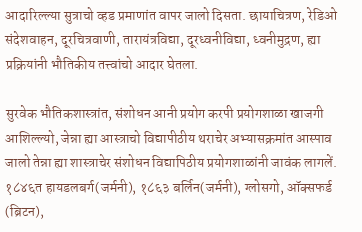आदारिल्ल्या सुत्राचो व्हड प्रमाणांत वापर जालो दिसता. छायाचित्रण, रेडिओ संदेशवाहन, दूरचित्रवाणी, तारायंत्रविद्या, दूरध्वनीविद्या, ध्वनीमुद्रण, ह्या प्रक्रियांनी भौतिकीय तत्त्वांचो आदार घेतला.

सुरवेक भौतिकशास्त्रांत, संशोधन आनी प्रयोग करपी प्रयोगशाळा खाजगी आशिल्ल्यो, जेन्ना ह्या आस्त्राचो विद्यापीठीय थराचेर अभ्यासक्रमांत आस्पाव जालो तेन्ना ह्या शास्त्राचेर संशोधन विद्यापिठीय प्रयोगशाळांनी जावंक लागलें. १८४६त हायडलबर्ग(जर्मनी), १८६३ बर्लिन(जर्मनी), ग्लोसगो, ऑक्सफर्ड (ब्रिटन),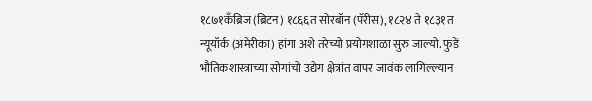१८७१कॅंब्रिज (ब्रिटन) १८६६त सोरबॉन (पॅरीस), १८२४ ते १८३१त न्यूयॉर्क (अमेरीका) हांगा अशे तरेच्यो प्रयोगशाळा सुरु जाल्यो. फुडें भौतिकशास्त्राच्या सोगांचो उद्येग क्षेत्रांत वापर जावंक लागिल्ल्यान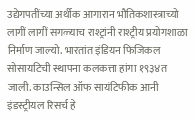उद्येगपतींच्या अर्थीक आगारान भौतिकशास्त्राच्यो लागीं लागीं सगळ्याच राश्ट्रांनी राश्ट्रीय प्रयोगशाळा निर्माण जाल्यो. भारतांत इंडियन फिजिकल सोसायटिची स्थापना कलकत्ता हांगा १९३४त जाली. काउन्सिल ऑफ सायंटिफीक आनी इंडस्ट्रीयल रिसर्च हे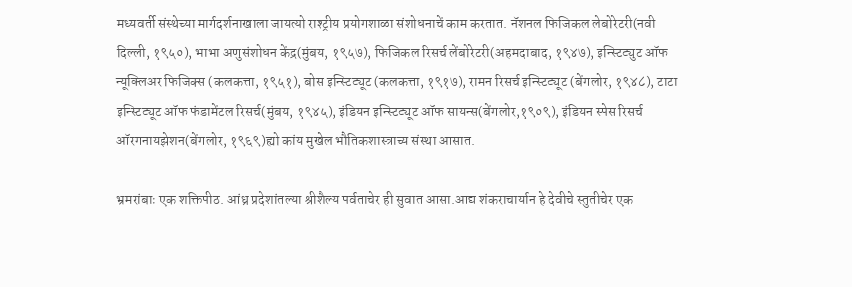मध्यवर्ती संस्थेच्या मार्गदर्शनाखाला जायत्यो राश्ट्रीय प्रयोगशाळा संशोधनाचें काम करतात. नॅशनल फिजिकल लेबोरेटरी(नवी दिल्ली, १९५०), भाभा अणुसंशोधन केंद्र(मुंबय, १९५७), फिजिकल रिसर्च लेंबोरेटरी(अहमदाबाद, १९४७), इन्स्टिट्युट ऑफ न्यूक्लिअर फिजिक्स (कलकत्ता, १९५१), बोस इन्स्टिट्यूट (कलकत्ता, १९१७), रामन रिसर्च इन्स्टिट्यूट (बेंगलोर, १९४८), टाटा इन्स्टिट्यूट ऑफ फंडामेंटल रिसर्च(मुंबय, १९४५), इंडियन इन्स्टिट्यूट ऑफ सायन्स(बेंगलोर,१९०९), इंडियन स्पेस रिसर्च ऑरगनायझेशन(बेंगलोर, १९६९)ह्यो कांय मुखेल भौतिकशास्त्राच्य संस्था आसात.

भ्रमरांबाः एक शक्तिपीठ. आंध्र प्रदेशांतल्या श्रीशैल्य पर्वताचेर ही सुवात आसा.आद्य शंकराचार्यान हे देवीचे स्तुतीचेर एक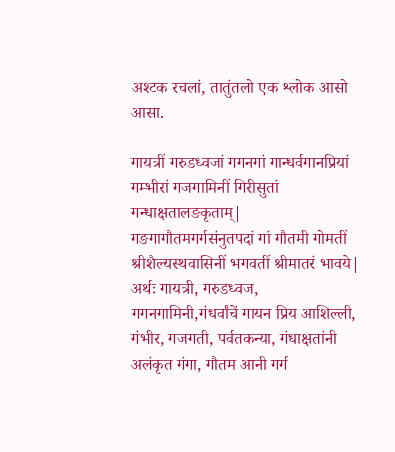अश्टक रचलां, तातुंतलो एक श्लोक आसो आसा.

गायत्रीं गरुडध्वजां गगनगां गान्धर्वगानप्रियां गम्भीरां गजगामिनीं गिरीसुतां गन्धाक्षतालङकृताम्| गङगागौतमगर्गसंनुतपदां गां गौतमी गोमतीं श्रीशैल्यस्थवासिनीं भगवतीं श्रीमातरं भावये| अर्थः गायत्री, गरुडध्वज, गगनगामिनी,गंधर्वांचें गायन प्रिय आशिल्ली, गंभीर, गजगती, पर्वतकन्या, गंधाक्षतांनी अलंकृत गंगा, गौतम आनी गर्ग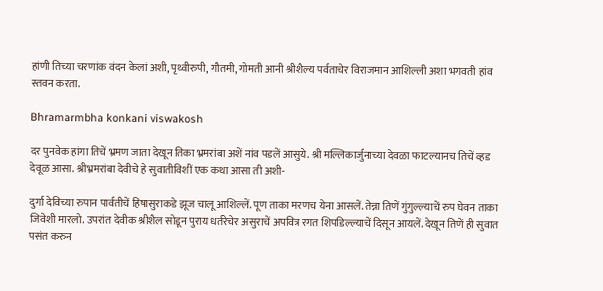हांणी तिच्या चरणांक वंदन केलां अशी, पृथ्वीरुपी, गौतमी, गोमती आनी श्रीशैल्य पर्वताचेर विराजमान आशिल्ली अशा भगवती हांव स्तवन करता.

Bhramarmbha konkani viswakosh

दर पुनवेक हांगा तिचें भ्रमण जाता देखून तिका भ्रमरांबा अशें नांव पडलें आसुये. श्री मल्लिकार्जुनाच्या देवळा फाटल्यानच तिचें व्हड देवूळ आसा. श्रीभ्रमरांबा देवीचे हे सुवातीविशीं एक कथा आसा ती अशी-

दुर्गा देविच्या रुपान पार्वतीचें हिषासुराकडे झूज चालू आशिल्लें. पूण ताका मरणच येना आसलें. तेन्ना तिणें गुंगुल्ल्याचें रुप घेवन ताका जिवेशी मारलो. उपरांत देवीक श्रीशैल सोडून पुराय धर्तरेचेर असुराचें अपवित्र रगत शिपडिल्ल्याचें दिसून आयलें. देखून तिणें ही सुवात पसंत करुन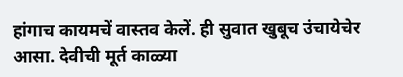हांगाच कायमचें वास्तव केलें. ही सुवात खुबूच उंचायेचेर आसा. देवीची मूर्त काळ्या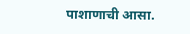पाशाणाची आसा.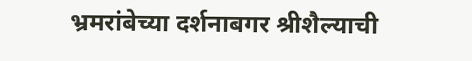भ्रमरांबेच्या दर्शनाबगर श्रीशैल्याची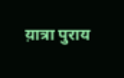य़ात्रा पुराय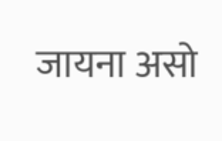जायना असो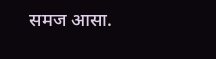समज आसा.